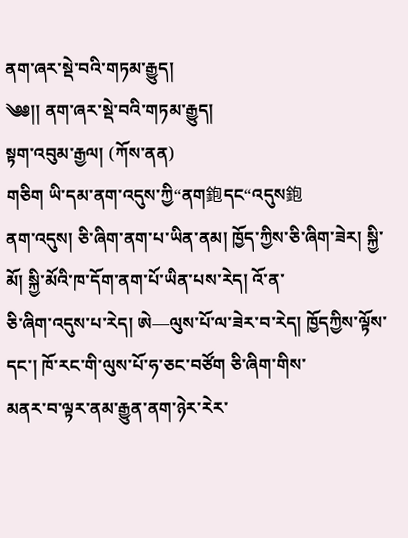ནག་ཞར་སྡེ་བའི་གཏམ་རྒྱུད།
༄༅།། ནག་ཞར་སྡེ་བའི་གཏམ་རྒྱུད།
སྟག་འབུམ་རྒྱལ། (ཀོས་ནན)
གཅིག ཡི་དམ་ནག་འདུས་ཀྱི“ནག鉋དང“འདུས鉋
ནག་འདུས། ཅི་ཞིག་ནག་པ་ཡིན་ནམ། ཁྱོད་ཀྱིས་ཅི་ཞིག་ཟེར། སྐྱི་མོ། སྐྱི་མོའི་ཁ་དོག་ནག་པོ་ཡིན་པས་རེད། འོ་ན་
ཅི་ཞིག་འདུས་པ་རེད། ཨེ—ལུས་པོ་ལ་ཟེར་བ་རེད། ཁྱོདཀྱིས་ལྟོས་དང་། ཁོ་རང་གི་ལུས་པོ་ཧ་ཅང་བཙོག ཅི་ཞིག་གིས་
མནར་བ་ལྟར་ནམ་རྒྱུན་ནག་ཉེར་རེར་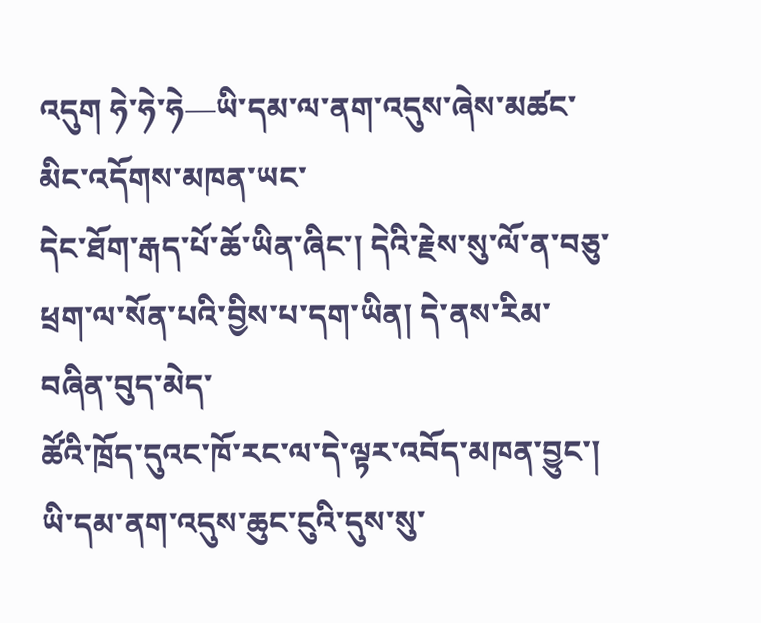འདུག ཧེ་ཧེ་ཧེ—ཡི་དམ་ལ་ནག་འདུས་ཞེས་མཚང་མིང་འདོགས་མཁན་ཡང་
དེང་ཐོག་རྒད་པོ་ཆོ་ཡིན་ཞིང་། དེའི་རྗེས་སུ་ལོ་ན་བཅུ་ཕྲག་ལ་སོན་པའི་བྱིས་པ་དག་ཡིན། དེ་ནས་རིམ་བཞིན་བུད་མེད་
ཚོའི་ཁྲོད་དུའང་ཁོ་རང་ལ་དེ་ལྟར་འབོད་མཁན་བྱུང་།
ཡི་དམ་ནག་འདུས་ཆུང་ངུའི་དུས་སུ་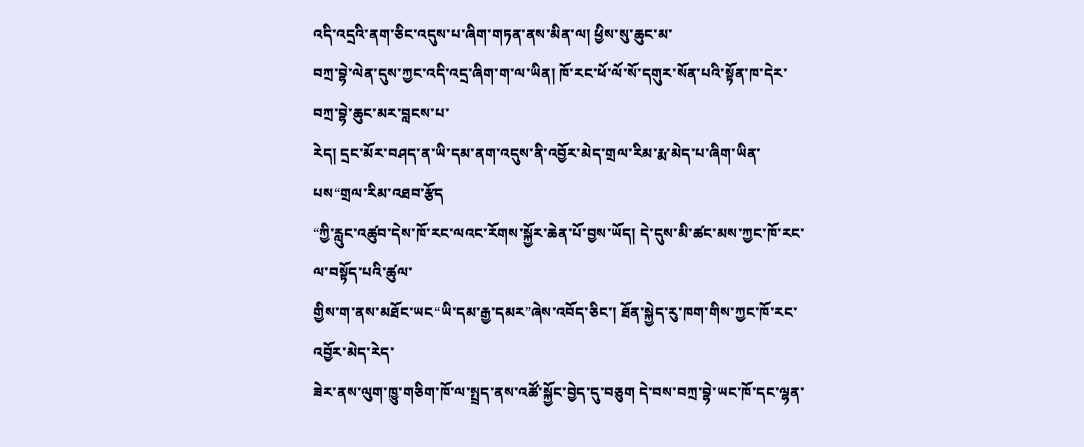འདི་འདྲའི་ནག་ཅིང་འདུས་པ་ཞིག་གཏན་ནས་མིན་ལ། ཕྱིས་སུ་ཆུང་མ་
བཀྲ་བྷེ་ལེན་དུས་ཀྱང་འདི་འདྲ་ཞིག་ག་ལ་ཡིན། ཁོ་རང་ཕོ་ལོ་སོ་དགུར་སོན་པའི་སྟོན་ཁ་དེར་བཀྲ་བྷེ་ཆུང་མར་བླངས་པ་
རེད། དྲང་མོར་བཤད་ན་ཡི་དམ་ནག་འདུས་ནི་འབྱོར་མེད་གྲལ་རིམ་རྨ་མེད་པ་ཞིག་ཡིན་པས“གྲལ་རིམ་འཐབ་རྩོད
“ཀྱི་རླུང་འཚུབ་དེས་ཁོ་རང་ལའང་རོགས་སྐྱོར་ཆེན་པོ་བྱས་ཡོད། དེ་དུས་མི་ཚང་མས་ཀྱང་ཁོ་རང་ལ་བསྟོད་པའི་ཚུལ་
གྱིས་ག་ནས་མཐོང་ཡང“ཡི་དམ་རྒྱ་དམར”ཞེས་འབོད་ཅིང་། ཐོན་སྐྱེད་རུ་ཁག་གིས་ཀྱང་ཁོ་རང་འབྱོར་མེད་རེད་
ཟེར་ནས་ལུག་ཁྱུ་གཅིག་ཁོ་ལ་སྤྲད་ནས་འཚོ་སྐྱོང་བྱེད་དུ་བཅུག དེ་བས་བཀྲ་བྷེ་ཡང་ཁོ་དང་ལྷན་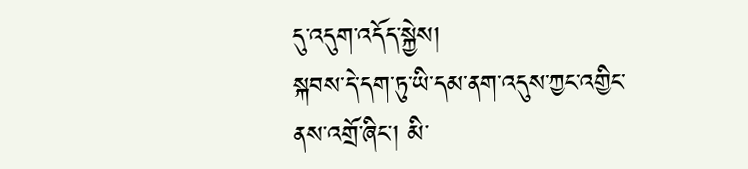དུ་འདུག་འདོད་སྐྱེས།
སྐབས་དེ་དག་ཏུ་ཡི་དམ་ནག་འདུས་ཀྱང་འགྱིང་ནས་འགྲོ་ཞིང་། མི་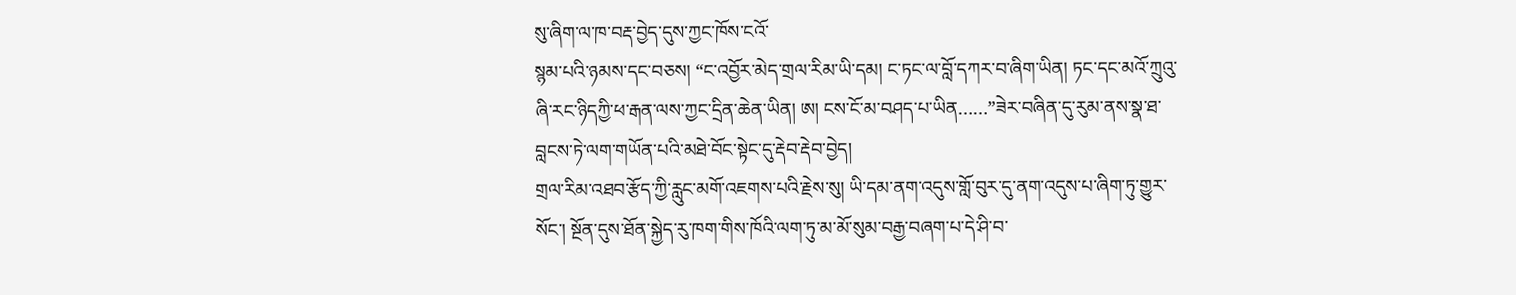སུ་ཞིག་ལ་ཁ་བརྡ་བྱེད་དུས་ཀྱང་ཁོས་ངའོ་
སྙམ་པའི་ཉམས་དང་བཅས། “ང་འབྱོར་མེད་གྲལ་རིམ་ཡི་དམ། ང་ཏང་ལ་བློ་དཀར་བ་ཞིག་ཡིན། ཏང་དང་མའོ་ཀྲུའུ་
ཞི་རང་ཉིདཀྱི་ཕ་རྒན་ལས་ཀྱང་དྲིན་ཆེན་ཡིན། ཨ། ངས་ངོ་མ་བཤད་པ་ཡིན……”ཟེར་བཞིན་དུ་རུམ་ནས་སྣ་ཐ་
བླངས་ཏེ་ལག་གཡོན་པའི་མཐེ་བོང་སྟེང་དུ་རྡེབ་རྡེབ་བྱེད།
གྲལ་རིམ་འཐབ་རྩོད་ཀྱི་རླུང་མགོ་འཇགས་པའི་རྗེས་སུ། ཡི་དམ་ནག་འདུས་གློ་བུར་དུ་ནག་འདུས་པ་ཞིག་ཏུ་གྱུར་
སོང་། སྔོན་དུས་ཐོན་སྐྱེད་རུ་ཁག་གིས་ཁོའི་ལག་ཏུ་མ་མོ་སུམ་བརྒྱ་བཞག་པ་དེ་ཤི་བ་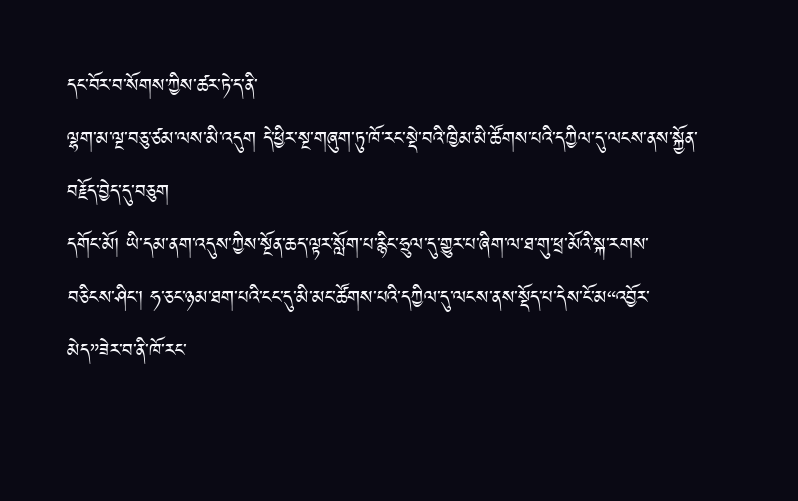དང་བོར་བ་སོགས་ཀྱིས་ཚར་ཏེ་ད་ནི་
ལྷག་མ་ལྔ་བཅུ་ཙམ་ལས་མི་འདུག དེ་ཕྱིར་སྔ་གཞུག་ཏུ་ཁོ་རང་སྡེ་བའི་ཁྱིམ་མི་ཚོགས་པའི་དཀྱིལ་དུ་ལངས་ནས་སྐྱོན་
བརྗོད་བྱེད་དུ་བཅུག
དགོང་མོ། ཡི་དམ་ནག་འདུས་ཀྱིས་སྔོན་ཆད་ལྟར་སློག་པ་རྙིང་ཧྲུལ་དུ་གྱུར་པ་ཞིག་ལ་ཐ་གུ་ཕྲ་མོའི་སྐ་རགས་
བཅིངས་ཤིང་། ཧ་ཅང་ཉམ་ཐག་པའི་ངང་དུ་མི་མང་ཚོགས་པའི་དཀྱིལ་དུ་ལངས་ནས་སྡོད་པ་དེས་ངོ་མ“འབྱོར་
མེད”ཟེར་བ་ནི་ཁོ་རང་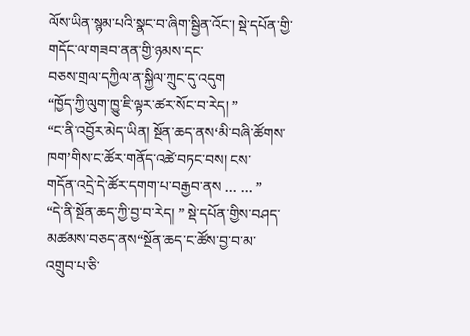ལོས་ཡིན་སྙམ་པའི་སྣང་བ་ཞིག་སྦྱིན་འོང་། སྡེ་དཔོན་གྱི་གདོང་ལ་གཟབ་ནན་གྱི་ཉམས་དང་
བཅས་གྲལ་དཀྱིལ་ན་སྐྱིལ་ཀྲུང་དུ་འདུག
“ཁྱོད་ཀྱི་ལུག་ཁྱུ་ཇི་ལྟར་ཚར་སོང་བ་རེད། ”
“ང་ནི་འབྱོར་མེད་ཡིན། སྔོན་ཆད་ནས‘མི་བཞི་ཚོགས་ཁག’གིས་ང་ཚོར་གནོད་འཚེ་བཏང་བས། ངས་
གདོན་འདྲེ་དེ་ཚོར་དགག་པ་བརྒྱབ་ནས … … ”
“དེ་ནི་སྔོན་ཆད་ཀྱི་བྱ་བ་རེད། ” སྡེ་དཔོན་གྱིས་བཤད་མཚམས་བཅད་ནས“སྔོན་ཆད་ང་ཚོས་བྱ་བ་མ་
འགྲུབ་པ་ཅི་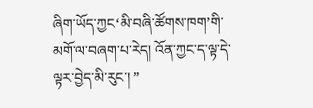ཞིག་ཡོད་ཀྱང‘མི་བཞི་ཚོགས་ཁག’གི་མགོ་ལ་བཞག་པ་རེད། འོན་ཀྱང་ད་ལྟ་དེ་ལྟར་བྱེད་མི་རུང་། ”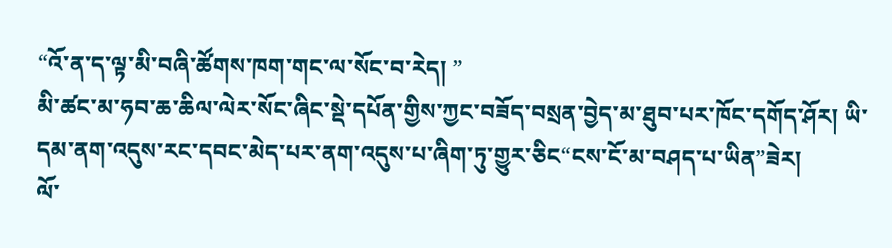“འོ་ན་ད་ལྟ་མི་བཞི་ཚོགས་ཁག་གང་ལ་སོང་བ་རེད། ”
མི་ཚང་མ་ཧབ་ཆ་ཆིལ་ལེར་སོང་ཞིང་སྡེ་དཔོན་གྱིས་ཀྱང་བཟོད་བསྲན་བྱེད་མ་ཐུབ་པར་ཁོང་དགོད་ཤོར། ཡི་
དམ་ནག་འདུས་རང་དབང་མེད་པར་ནག་འདུས་པ་ཞིག་ཏུ་གྱུར་ཅིང“ངས་ངོ་མ་བཤད་པ་ཡིན”ཟེར།
ལོ་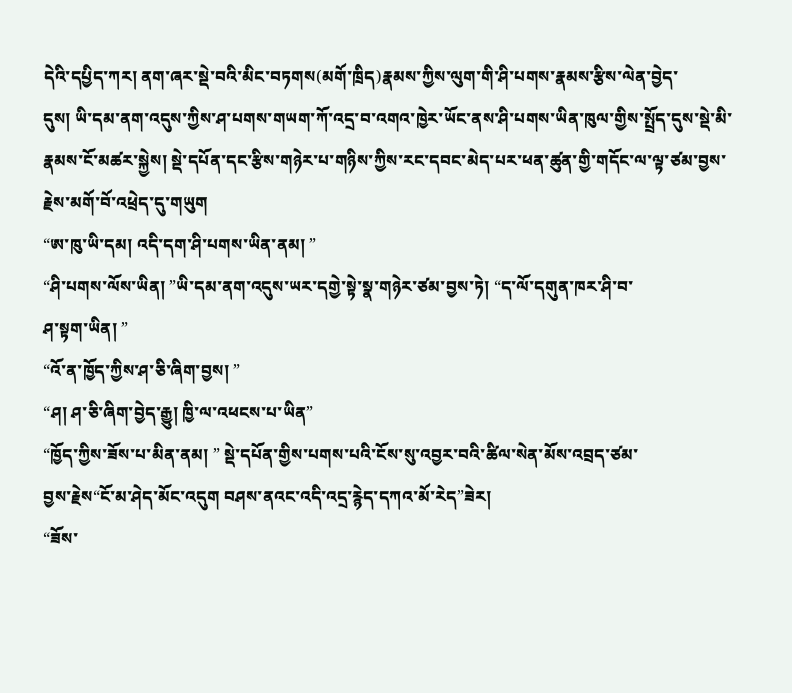དེའི་དཔྱིད་ཀར། ནག་ཞར་སྡེ་བའི་མིང་བཏགས(མགོ་ཁྲིད)རྣམས་ཀྱིས་ལུག་གི་ཤི་པགས་རྣམས་རྩིས་ལེན་བྱེད་
དུས། ཡི་དམ་ནག་འདུས་ཀྱིས་ཤ་པགས་གཡག་ཀོ་འདྲ་བ་འགའ་ཁྱེར་ཡོང་ནས་ཤི་པགས་ཡིན་ཁུལ་གྱིས་སྤྲོད་དུས་སྡེ་མི་
རྣམས་ངོ་མཚར་སྐྱེས། སྡེ་དཔོན་དང་རྩིས་གཉེར་པ་གཉིས་ཀྱིས་རང་དབང་མེད་པར་ཕན་ཚུན་གྱི་གདོང་ལ་ལྟ་ཙམ་བྱས་
རྗེས་མགོ་བོ་འཕྲེད་དུ་གཡུག
“ཨ་ཁུ་ཡི་དམ། འདི་དག་ཤི་པགས་ཡིན་ནམ། ”
“ཤི་པགས་ལོས་ཡིན། ”ཡི་དམ་ནག་འདུས་ཡར་དགྱེ་སྟེ་སྣ་གཉེར་ཙམ་བྱས་ཏེ། “ད་ལོ་དགུན་ཁར་ཤི་བ་
ཤ་སྟག་ཡིན། ”
“འོ་ན་ཁྱོད་ཀྱིས་ཤ་ཅི་ཞིག་བྱས། ”
“ཤ། ཤ་ཅི་ཞིག་བྱེད་རྒྱུ། ཁྱི་ལ་འཕངས་པ་ཡིན”
“ཁྱོད་ཀྱིས་ཟོས་པ་མིན་ནམ། ” སྡེ་དཔོན་གྱིས་པགས་པའི་ངོས་སུ་འབྱར་བའི་ཚིལ་སེན་མོས་འབྲད་ཙམ་
བྱས་རྗེས“ངོ་མ་ཤེད་མོང་འདུག བཤས་ནའང་འདི་འདྲ་རྙེད་དཀའ་མོ་རེད”ཟེར།
“ཟོས་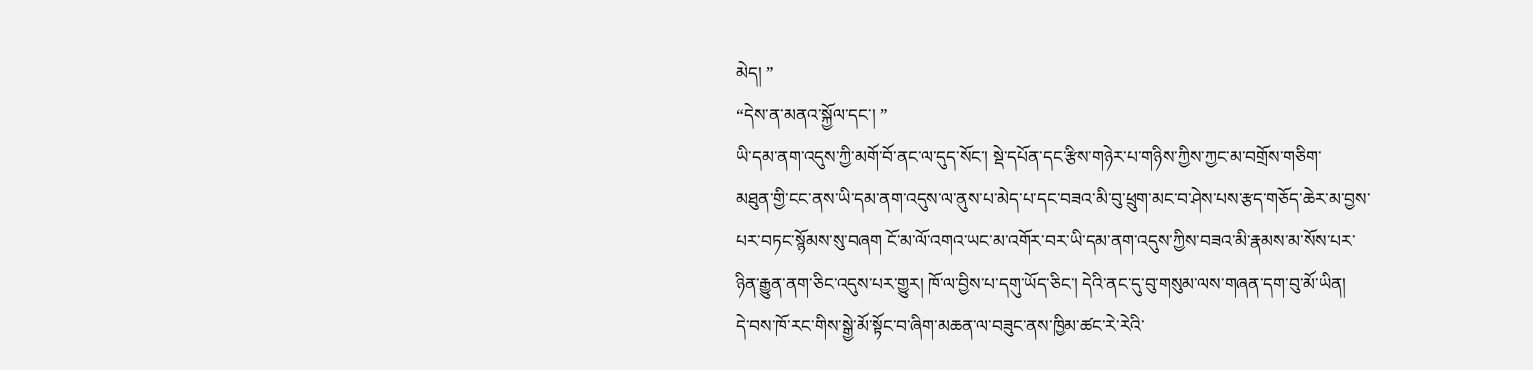མེད། ”
“དེས་ན་མནའ་སྐྱོལ་དང་། ”
ཡི་དམ་ནག་འདུས་ཀྱི་མགོ་བོ་ནང་ལ་དུད་སོང་། སྡེ་དཔོན་དང་རྩིས་གཉེར་པ་གཉིས་ཀྱིས་ཀྱང་མ་བགྲོས་གཅིག་
མཐུན་གྱི་ངང་ནས་ཡི་དམ་ནག་འདུས་ལ་ནུས་པ་མེད་པ་དང་བཟའ་མི་བུ་ཕྲུག་མང་བ་ཤེས་པས་རྩད་གཅོད་ཆེར་མ་བྱས་
པར་བཏང་སྙོམས་སུ་བཞག ངོ་མ་ལོ་འགའ་ཡང་མ་འགོར་བར་ཡི་དམ་ནག་འདུས་ཀྱིས་བཟའ་མི་རྣམས་མ་སོས་པར་
ཉིན་རྒྱུན་ནག་ཅིང་འདུས་པར་གྱུར། ཁོ་ལ་བྱིས་པ་དགུ་ཡོད་ཅིང་། དེའི་ནང་དུ་བུ་གསུམ་ལས་གཞན་དག་བུ་མོ་ཡིན།
དེ་བས་ཁོ་རང་གིས་སྒྱེ་མོ་སྟོང་བ་ཞིག་མཆན་ལ་བཟུང་ནས་ཁྱིམ་ཚང་རེ་རེའི་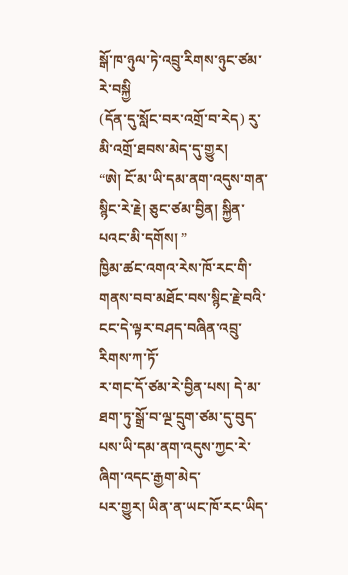སྒོ་ཁ་ཉུལ་ཏེ་འབྲུ་རིགས་ཉུང་ཙམ་རེ་བསྐྱི
(དོན་དུ་སློང་བར་འགྲོ་བ་རེད) རུ་མི་འགྲོ་ཐབས་མེད་དུ་གྱུར།
“ཨེ། ངོ་མ་ཡི་དམ་ནག་འདུས་གན་སྙིང་རེ་རྗེ། ཅུང་ཙམ་བྱིན། སྐྱིན་པའང་མི་དགོས། ”
ཁྱིམ་ཚང་འགའ་རེས་ཁོ་རང་གི་གནས་བབ་མཐོང་བས་སྙིང་རྗེ་བའི་ངང་དེ་ལྟར་བཤད་བཞིན་འབྲུ་རིགས་ཀ་ཏོ་
ར་གང་དོ་ཙམ་རེ་བྱིན་པས། དེ་མ་ཐག་ཏུ་སྒྲོ་བ་ལྔ་དྲུག་ཙམ་དུ་བུད་པས་ཡི་དམ་ནག་འདུས་ཀྱང་རེ་ཞིག་འདང་རྒྱག་མེད་
པར་གྱུར། ཡིན་ན་ཡང་ཁོ་རང་ཡིད་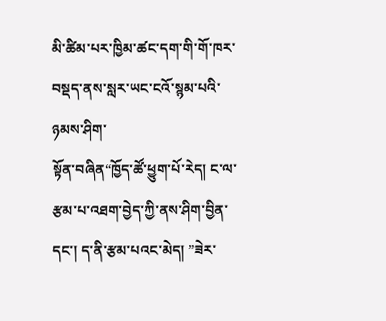མི་ཚིམ་པར་ཁྱིམ་ཚང་དག་གི་གོ་ཁར་བསྡད་ནས་སླར་ཡང་ངའོ་སྙམ་པའི་ཉམས་ཤིག་
སྟོན་བཞིན“ཁྱོད་ཚོ་ཕྱུག་པོ་རེད། ང་ལ་རྩམ་པ་འཐག་བྱེད་ཀྱི་ནས་ཤིག་བྱིན་དང་། ད་ནི་རྩམ་པའང་མེད། ”ཟེར་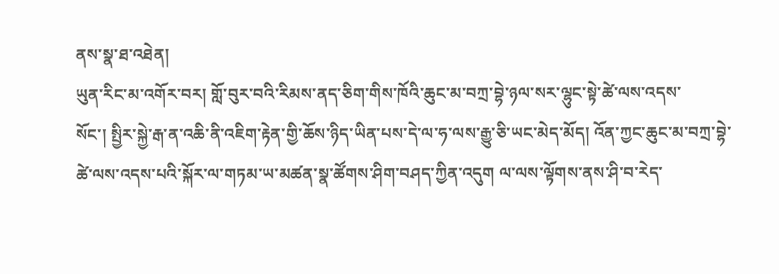ནས་སྣ་ཐ་འཐེན།
ཡུན་རིང་མ་འགོར་བར། གློ་བུར་བའི་རིམས་ནད་ཅིག་གིས་ཁོའི་ཆུང་མ་བཀྲ་བྷེ་ཉལ་སར་ལྷུང་སྟེ་ཚེ་ལས་འདས་
སོང་། སྤྱིར་སྐྱེ་རྒ་ན་འཆི་ནི་འཇིག་རྟེན་གྱི་ཆོས་ཉིད་ཡིན་པས་དེ་ལ་ཧ་ལས་རྒྱུ་ཅི་ཡང་མེད་མོད། འོན་ཀྱང་ཆུང་མ་བཀྲ་བྷེ་
ཚེ་ལས་འདས་པའི་སྐོར་ལ་གཏམ་ཡ་མཚན་སྣ་ཚོགས་ཤིག་བཤད་ཀྱིན་འདུག ལ་ལས་ལྟོགས་ནས་ཤི་བ་རེད་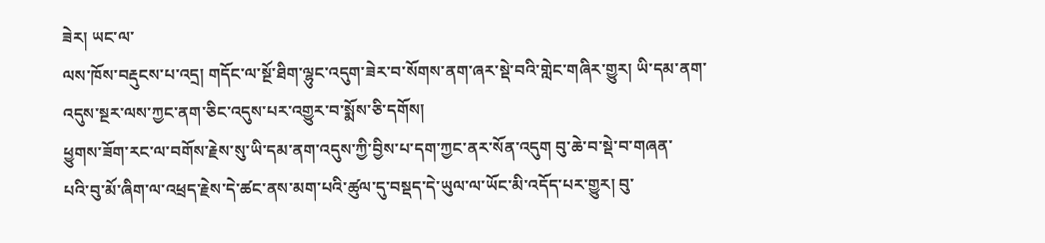ཟེར། ཡང་ལ་
ལས་ཁོས་བརྡུངས་པ་འདྲ། གདོང་ལ་སྔོ་ཐིག་ལྷུང་འདུག་ཟེར་བ་སོགས་ནག་ཞར་སྡེ་བའི་གླེང་གཞིར་གྱུར། ཡི་དམ་ནག་
འདུས་སྔར་ལས་ཀྱང་ནག་ཅིང་འདུས་པར་འགྱུར་བ་སྨོས་ཅི་དགོས།
ཕྱུགས་ཟོག་རང་ལ་བགོས་རྗེས་སུ་ཡི་དམ་ནག་འདུས་ཀྱི་བྱིས་པ་དག་ཀྱང་ནར་སོན་འདུག བུ་ཆེ་བ་སྡེ་བ་གཞན་
པའི་བུ་མོ་ཞིག་ལ་འཕྲད་རྗེས་དེ་ཚང་ནས་མག་པའི་ཚུལ་དུ་བསྡད་དེ་ཡུལ་ལ་ཡོང་མི་འདོད་པར་གྱུར། བུ་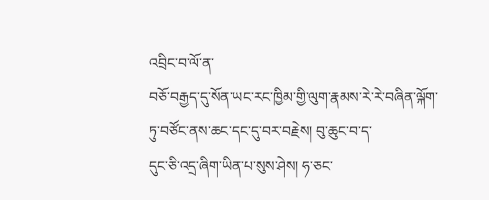འབྲིང་བ་ལོ་ན་
བཅོ་བརྒྱད་དུ་སོན་ཡང་རང་ཁྱིམ་གྱི་ལུག་རྣམས་རེ་རེ་བཞིན་ལྐོག་ཏུ་བཙོང་ནས་ཆང་དང་དུ་བར་བརྗེས། བུ་ཆུང་བ་ད་
དུང་ཅི་འདྲ་ཞིག་ཡིན་པ་སུས་ཤེས། ཧ་ཅང་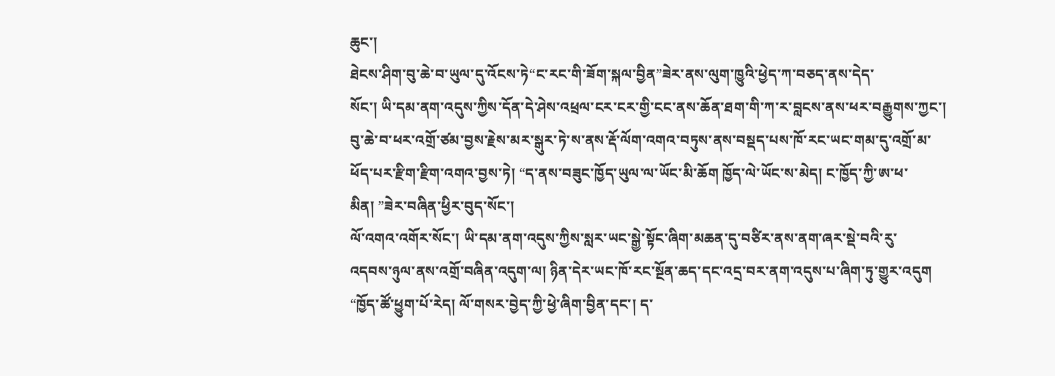ཆུང་།
ཐེངས་ཤིག་བུ་ཆེ་བ་ཡུལ་དུ་འོངས་ཏེ“ང་རང་གི་ཟོག་སྐལ་བྱིན”ཟེར་ནས་ལུག་ཁྱུའི་ཕྱེད་ཀ་བཅད་ནས་དེད་
སོང་། ཡི་དམ་ནག་འདུས་ཀྱིས་དོན་དེ་ཤེས་འཕྲལ་ངར་ངར་གྱི་ངང་ནས་ཆོན་ཐག་གི་ཀ་ར་བླངས་ནས་ཕར་བརྒྱུགས་ཀྱང་།
བུ་ཆེ་བ་ཕར་འགྲོ་ཙམ་བྱས་རྗེས་མར་སྒུར་ཏེ་ས་ནས་རྡོ་ལོག་འགའ་བཏུས་ནས་བསྡད་པས་ཁོ་རང་ཡང་གམ་དུ་འགྲོ་མ་
ཕོད་པར་རྫིག་རྫིག་འགའ་བྱས་ཏེ། “ད་ནས་བཟུང་ཁྱོད་ཡུལ་ལ་ཡོང་མི་ཆོག ཁྱོད་ལེ་ཡོང་ས་མེད། ང་ཁྱོད་ཀྱི་ཨ་ཕ་
མིན། ”ཟེར་བཞིན་ཕྱིར་བུད་སོང་།
ལོ་འགའ་འགོར་སོང་། ཡི་དམ་ནག་འདུས་ཀྱིས་སླར་ཡང་སྒྱེ་སྟོང་ཞིག་མཆན་དུ་བཙིར་ནས་ནག་ཞར་སྡེ་བའི་རུ་
འདབས་ཉུལ་ནས་འགྲོ་བཞིན་འདུག་ལ། ཉིན་དེར་ཡང་ཁོ་རང་སྔོན་ཆད་དང་འདྲ་བར་ནག་འདུས་པ་ཞིག་ཏུ་གྱུར་འདུག
“ཁྱོད་ཚོ་ཕྱུག་པོ་རེད། ལོ་གསར་བྱེད་ཀྱི་ཕྱེ་ཞིག་བྱིན་དང་། ད་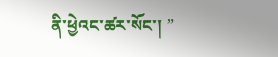ནི་ཕྱེའང་ཚར་སོང་། ”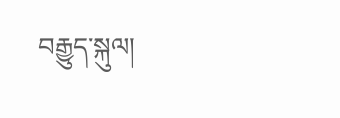བརྒྱུད་སྐུལ།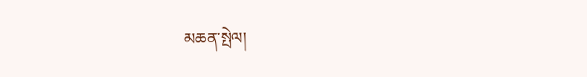མཆན་སྤེལ།